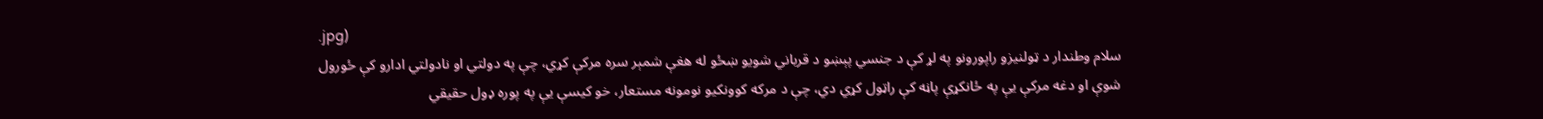.jpg)
سلام وطندار د ټولنیزو راپورونو په لړ کې د جنسي پېښو د قرباني شویو ښځو له هغې شمېر سره مرکې کړي، چې په دولتي او نادولتي ادارو کې ځورول شوې او دغه مرکې یې په ځانکړې پاڼه کې راټول کړي دي، چې د مرکه کوونکیو نومونه مستعار، خو کیسې یې په پوره ډول حقیقي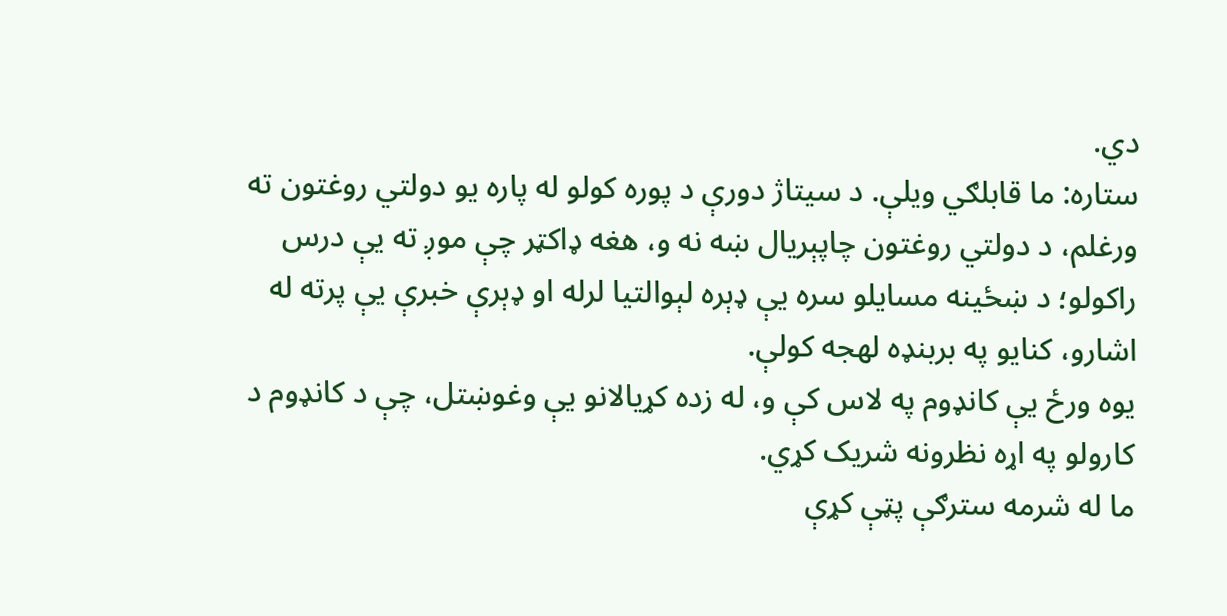دي.
ستاره: ما قابلګي ویلې. د سیتاژ دورې د پوره کولو له پاره یو دولتي روغتون ته ورغلم، د دولتي روغتون چاپېریال ښه نه و، هغه ډاکټر چې موږ ته یې درس راکولو؛ د ښځینه مسایلو سره یې ډېره لېوالتیا لرله او ډېرې خبرې یې پرته له اشارو، کنایو په بربنډه لهجه کولې.
یوه ورځ یې کانډوم په لاس کې و، له زده کړیالانو یې وغوښتل، چې د کانډوم د کارولو په اړه نظرونه شريک کړي.
ما له شرمه سترګې پټې کړې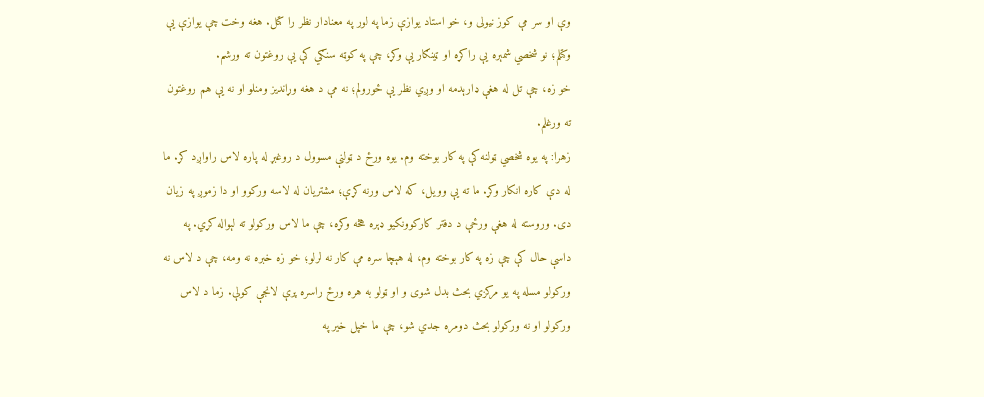وې او سر مې کوز نیولی و، خو استاد یوازې زما په لور په معنادار نظر را کتل. هغه وخت چې یوازې یې وکتلم؛ نو شخصي شمېره یې راکړه او ټینګار یې وکړ، چې په کوټه سنګي کې یې روغتون ته ورشم.
خو زه، چې تل له هغې ډارېدمه او وږي نظر یې ځورولم؛ نه مې د هغه وړانديز ومنلو او نه یې هم روغتون ته ورغلم.
زهرا: په یوه شخصي ټولنه کې په کار بوخته وم. یوه ورځ د ټولنې مسوول د روغبړ له پاره لاس راواږد کړ. ما له دې کاره انکار وکړ. ما ته یې وویل، که لاس ورنه کړې؛ مشتریان له لاسه ورکوو او دا زموږ په زیان دی. وروسته له هغې ورځې د دفتر کارکوونکیو ډېره هڅه وکړه، چې ما لاس ورکولو ته لېواله کړي. په داسې حال کې چې زه په کار بوخته وم، له هېچا سره مې کار نه لرلو؛ خو زه خبره نه ومه، چې د لاس نه ورکولو مسله په یو مرکزي بحث بدل شوی و او ټولو به هره ورځ راسره پرې لانجې کولې. زما د لاس ورکولو او نه ورکولو بحث دومره جدي شو، چې ما خپل خیر په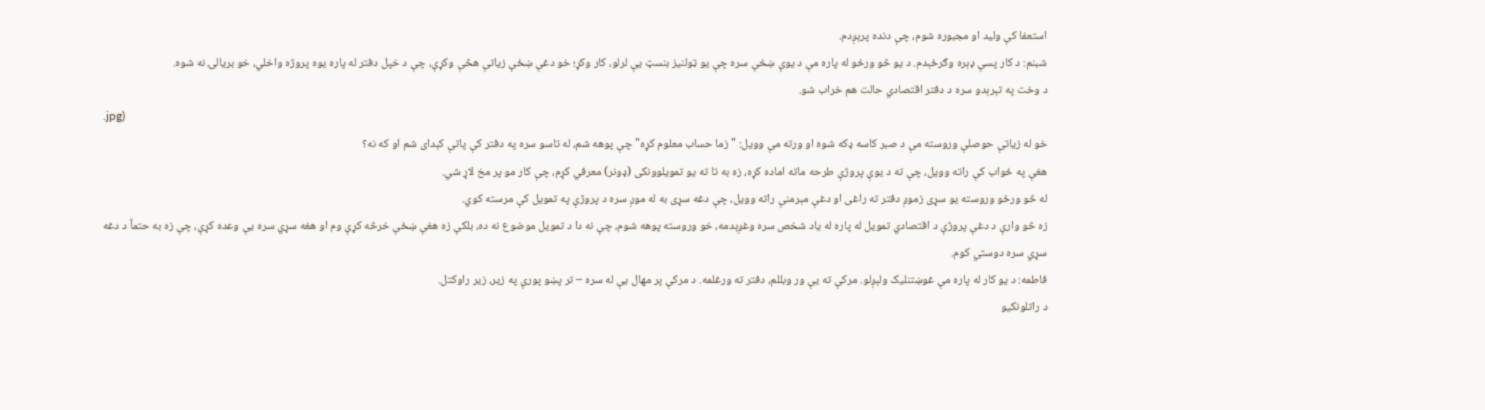استعفا کې ولید او مجبوره شوم، چې دنده پرېږدم.
شبنم: د کار پسې ډېره وګرځېدم. د یو څو ورځو له پاره مې د یوې ښځې سره چې یو ټولنیز بنسټ يې لرلو، کار وکړ؛ خو دغې ښځې زیاتې هڅې وکړې، چې د خپل دفتر له پاره يوه پروژه واخلي، خو بریالۍ نه شوه.
د وخت په تېرېدو سره د دفتر اقتصادي حالت هم خراب شو.
.jpg)
خو له زیاتې حوصلې وروسته مې د صبر کاسه ډکه شوه او ورته مې وویل: "زما حساب معلوم کړه" چې پوهه شم، له تاسو سره په دفتر کې پاتې کېدای شم او که نه؟
هغې په ځواب کې راته وویل، چې ته د یوې پروژې طرحه ماته اماده کړه، زه به تا ته یو تمویلوونکی (ډونر) معرفي کړم، چې کار مو پر مخ لاړ شي.
له څو ورځو وروسته یو سړی زموږ دفتر ته راغی او دغې مېرمنې راته وویل، چې دغه سړی به له موږ سره د پروژې په تمویل کې مرسته کوي.
زه څو وارې د دغې پروژې د اقتصادي تمویل له پاره له یاد شخص سره وغږېدمه، خو وروسته پوهه شوم، چې نه دا د تمویل موضوع نه ده، بلکې زه هغې ښځې خرڅه کړې وم او هغه سړي سره يې وعده کړې، چې زه به حتماً د دغه سړي سره دوستي کوم.
فاطمه: د یو کار له پاره مې غوښتنلیک ولېږلو. مرکې ته یې ور وبللم، دفتر ته ورغلمه. د مرکې پر مهال یې له سره – تر پښو پورې په زیر، زیر راوکتل.
د راتلونکیو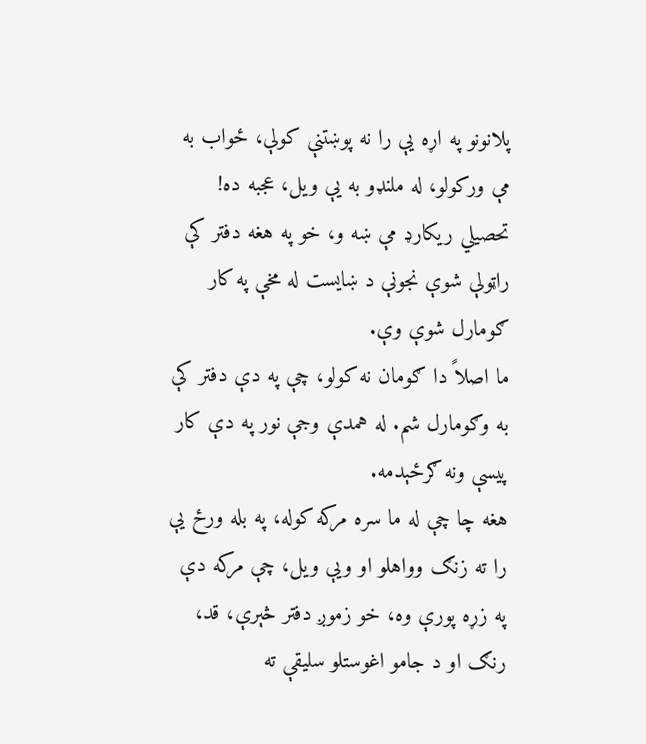پلانونو په اړه یې را نه پوښتنې کولې، ځواب به مې ورکولو، له ملنډو به یې ویل، عجبه ده! تحصیلي ریکارډ مې ښه و، خو په هغه دفتر کې راټولې شوې نجونې د ښایست له مخې په کار ګومارل شوې وې.
ما اصلاً دا ګومان نه کولو، چې په دې دفتر کې به وګومارل شم. له همدې وجې نور په دې کار پیسې ونه ګرځېدمه.
هغه چا چې له ما سره مرکه کوله، په بله ورځ یې را ته زنګ وواهلو او ویې ویل، چې مرکه دې په زړه پورې وه، خو زموږ دفتر څېرې، قد، رنګ او د جامو اغوستلو سلیقې ته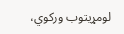لومړیتوب ورکوي،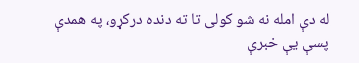له دې امله نه شو کولی تا ته دنده درکړو، په همدې پسې یې خبرې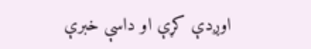اوږدې کړې او داسې خبرې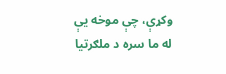وکړې، چې موخه یې له ما سره د ملګرتیا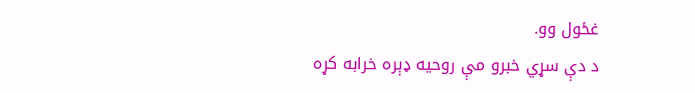غځول وو.
د دې سړي خبرو مې روحیه ډېره خرابه کړه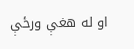او له هغې ورځې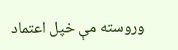وروسته مې خپل اعتماد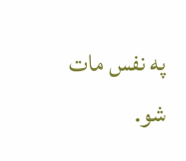په نفس مات شو.